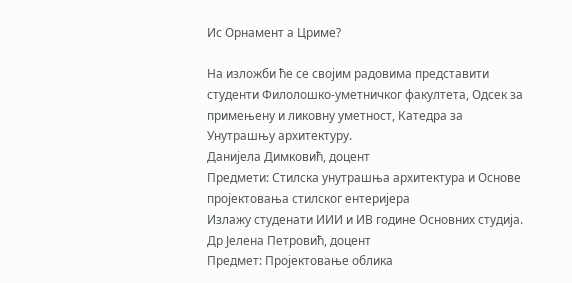Ис Орнамент а Цриме?

На изложби ће се својим радовима представити студенти Филолошко-уметничког факултета, Одсек за примењену и ликовну уметност, Катедра за Унутрашњу архитектуру.
Данијела Димковић, доцент
Предмети: Стилска унутрашња архитектура и Основе пројектовања стилског ентеријера
Излажу студенати ИИИ и ИВ године Основних студија.
Др Јелена Петровић, доцент
Предмет: Пројектовање облика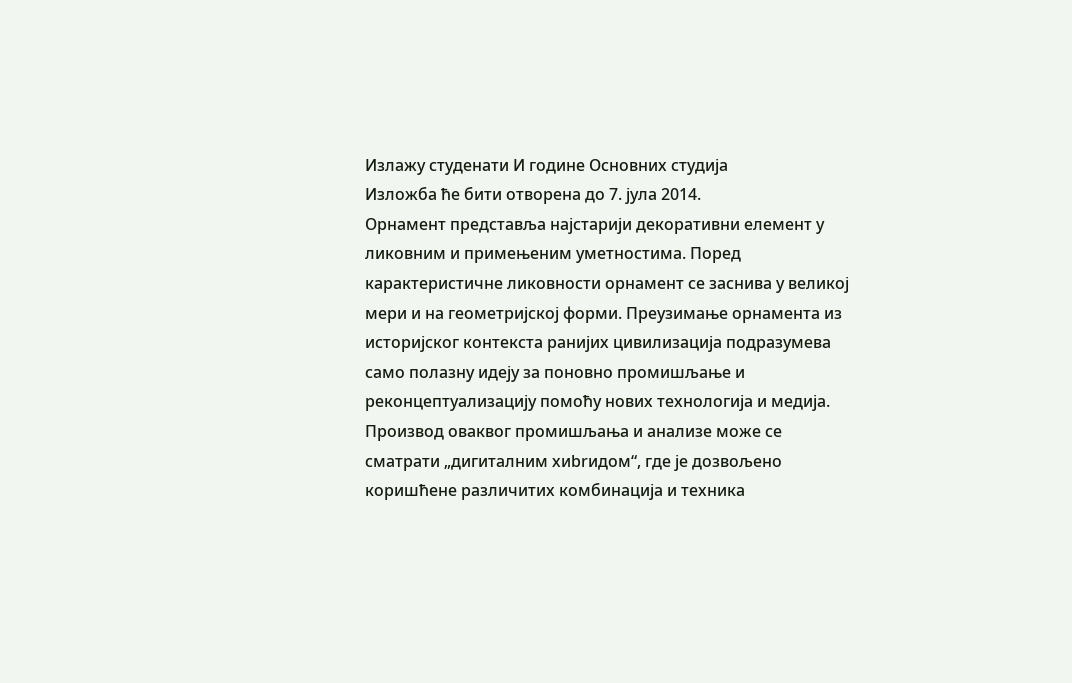Излажу студенати И године Основних студија
Изложба ће бити отворена до 7. јула 2014.
Орнамент представља најстарији декоративни елемент у ликовним и примењеним уметностима. Поред карактеристичне ликовности орнамент се заснива у великој мери и на геометријској форми. Преузимање орнамента из историјског контекста ранијих цивилизација подразумева само полазну идеју за поновно промишљање и реконцептуализацију помоћу нових технологија и медија. Производ оваквог промишљања и анализе може се сматрати „дигиталним хиbrидом“, где је дозвољено коришћене различитих комбинација и техника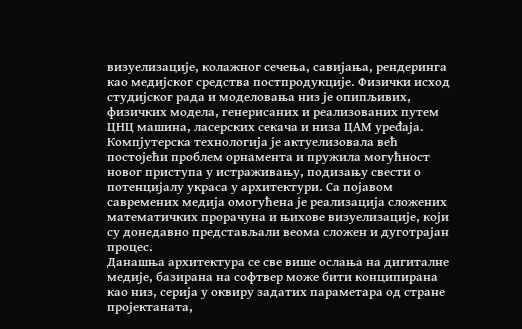визуелизације, колажног сечења, савијања, рендеринга као медијског средства постпродукције. Физички исход студијског рада и моделовања низ је опипљивих, физичких модела, генерисаних и реализованих путем ЦНЦ машина, ласерских секача и низа ЦАМ уреđаја. Компјутерска технологија је актуелизовала већ постојећи проблем орнамента и пружила могућност новог приступа у истраживању, подизању свести о потенцијалу украса у архитектури. Са појавом савремених медија омогућена је реализација сложених математичких прорачуна и њихове визуелизације, који су донедавно представљали веома сложен и дуготрајан процес.
Данашња архитектура се све више ослања на дигиталне медије, базирана на софтвер може бити конципирана као низ, серија у оквиру задатих параметара од стране пројектаната,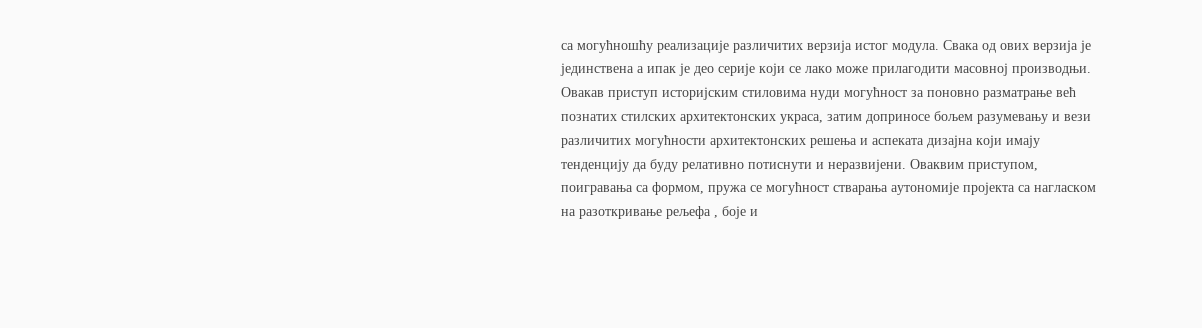са могућношћу реализације различитих верзија истог модула. Свака од ових верзија је јединствена а ипак је део серије који се лако може прилагодити масовној производњи.
Овакав приступ историјским стиловима нуди могућност за поновно разматрање већ познатих стилских архитектонских украса, затим доприносе бољем разумевању и вези различитих могућности архитектонских решења и аспеката дизајна који имају тенденцију да буду релативно потиснути и неразвијени. Оваквим приступом, поигравања са формом, пружа се могућност стварања аутономије пројекта са нагласком на разоткривање рељефа , боје и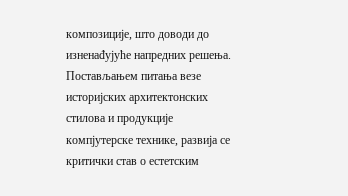композиције, што доводи до изненаđујуће напредних решења.
Постављањем питања везе историјских архитектонских стилова и продукције компјутерске технике, развија се критички став о естетским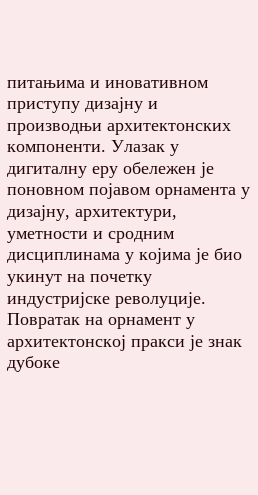питањима и иновативном приступу дизајну и производњи архитектонских компоненти. Улазак у дигиталну еру обележен је поновном појавом орнамента у дизајну, архитектури, уметности и сродним дисциплинама у којима је био укинут на почетку индустријске револуције. Повратак на орнамент у архитектонској пракси је знак дубоке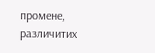промене, различитих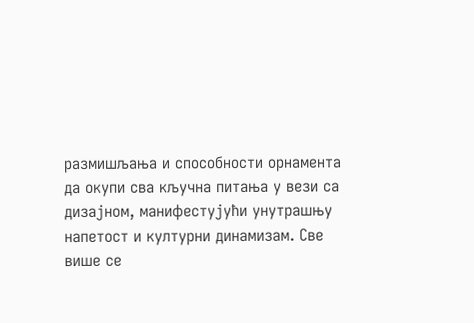размишљања и способности орнамента да окупи сва кључна питања у вези са дизајном, манифестујући унутрашњу напетост и културни динамизам. Све више се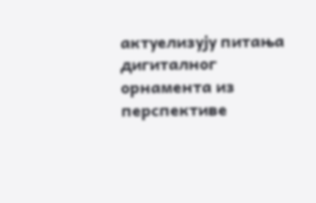актуелизују питања дигиталног орнамента из перспективе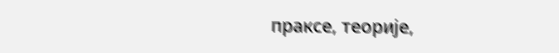праксе, теорије,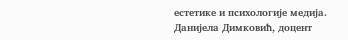естетике и психологије медија.
Данијела Димковић, доцент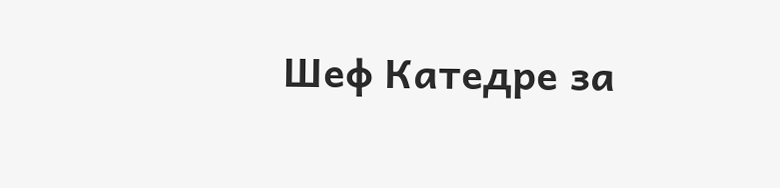Шеф Катедре за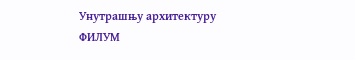Унутрашњу архитектуру
ФИЛУМ